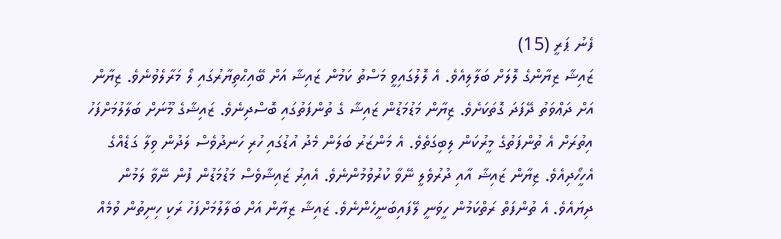ފެނު ޕަރީ (15)
ޒައިޝާ ޒިޔާންގެ ލޮލަށް ބަލާލިއެވެ. އެ ލޮލުގައިވީ މަސްތު ކަމުން ޒައިޝާ އަށް ބޭއިޙްތިޔާރުގައި ލޯ މަރާލެވުނެވެ. ޒިޔާން އަށް ދަޢްވަތު ދޭފަދަ ގޮތަކަށެވެ. ޒިޔާން މަޑުމަޑުން ޒައިޝާ ގެ ތުންފަތުގައި ބޮސްދިނެވެ. ޒައިޝާގެ މޫނަށް ބަލާލުމަށްފަހު އިތުރަށް އެ ތުންފަތުގެ މީރުކަން ލިބިގަތެވެ. އެ މަންޒަރު ބަލަން މެދު އުޑުގައި ހުރި ހަނދުވެސް ލަދުން ވިލާ ގަޑެއްގެ އެހީހޯދިއެވެ. ޒިޔާން ޒައިޝާ އާއި ދުރުވެލީ ނޭވާ ކުރުވުމުންނެވެ. އެއިރު ޒައިޝާވެސް މަޑުމަޑުން ފުން ނޭވާ ލަމުން ދިޔައެވެ. އެ ތުންފަތް ރަތްކަމުން ހީވަނީ ލޭފައިބަނީހެންނެވެ. ޒައިޝާ ޒިޔާން އަށް ބަލާލުމަށްފަހު ރަކި ހިނިތުން ވުމެއް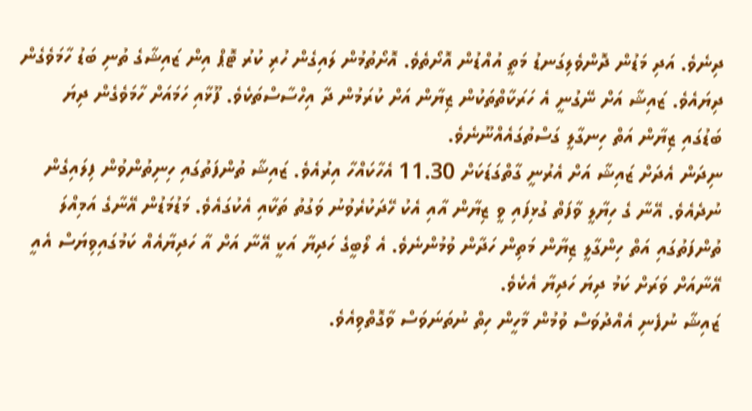ދިނެވެ. އަދި މަޑުން ދޮންވެލިގަނޑު މަތީ އުއްޑުން އޮށޯތެވެ. އޮށޯތުމުން ލައިގެން ހުރި ކުރު ޓޮޕް އިން ޒައިޝާގެ ތުނި ބަޑު ހާމަވެގެން ދިޔައެވެ. ޒައިޝާ އަށް ނޭގުނީ އެ ހަރަކާތްތަކުން ޒިޔާން އަށް ކުރަމުން ދާ އިހްސާސްތަކެވެ. ފޫޅާއި ހަމައަށް ހާމަވެގެން ދިޔަ ބަޑުގައި ޒިޔާން އަތް ހިނގާލީ ގަސްތުގައެއްނޫނެވެ.
ނިދަން އެދަށް ޒައިޝާ އަށް އެރުނީ ގާތްގަޑަކަށް 11.30 އެހާކައްހާ އިރުއެވެ. ޒައިޝާ ތުންފަތުގައި ހިނިތުންވުން ފިލައިގެން ނުދެއެވެ. އޭނާ ގެ ހިޔާލީ ވާފަތް ގުޅިފައި ވީ ޒިޔާން އާއި އެކު ހޭދަކުރެވުނު ވަގުތު ތަކާއި އެކުގައެވެ. މަޑުމަޑުން އޭނާގެ އަމިއްލަ ތުންފަތުގައި އަތް ހިންގާލީ ޒިޔާން މަތިން ހަދާން ވުމުންނެވެ. އެ ލޯބީގެ ހަދިޔާ އަކީ އޭނާ އަށް އާ ހަދިޔާއެއް ކަމުގައިވިޔަސް އެއީ އޭނާއަށް ވަރަށް ކަމު ދިޔަ ހަދިޔާ އެކެވެ.
ޒައިޝާ ނުފެނި އެއްދުވަސް ވުމުން މާހީން ހިތް ނުތަނަވަސް ވާގޮތްވިއެވެ.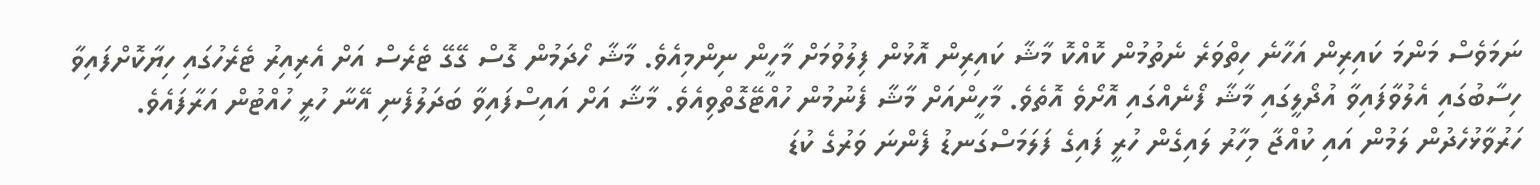ނަމަވެސް މަންމަ ކައިރިން އަހާނެ ހިތްވަރެ ނެތުމުން ކޮއްކޮ މާޝާ ކައިރިން އޮޅުން ފިލުވުމަށް މާހީން ނިންމިއެވެ. މާޝާ ހޯދަމުން ގޮސް ގޭގޭ ޓެރެސް އަށް އެރިއިރު ޓެރެހުގައި ހިޔާކޮށްފައިވާ ހިސާބުގައި އެލުވާފައިވާ އުދޯލީގައި މާޝާ ފޯނެއްގައި އޮށޯވެ އޮތެވެ. މާހީންއަށް މާޝާ ފެނުމުން ހުއްޓޭގޮތްވިއެވެ. މާޝާ އަށް އައިސްފައިވާ ބަދަލުފެނި އޭނާ ހުރީ ހުއްޓުން އަރާފައެވެ. ހަރުވާޅުހެދުން ލަމުން އައި ކުއްޖާ މިހާރު ލައިގެން ހުރީ ފައިގެ ފަލަމަސްގަނޑު ފެންނަ ވަރުގެ ކުޑަ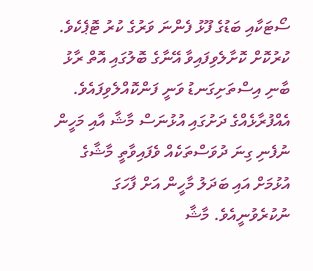ސޯޓަކާއި ބަޑުގެ ފޫޅު ފެންނަ ވަރުގެ ކުރު ޓޮޕެކެވެ. ކުރުކޮށް ކޮށާލެވިފައިވާ އޭނާގެ ބޮލުގައި އޮތް ރާޅު ބާނި އިސްތަށިގަނޑު ވަނީ ފަންކޮއްލެވިފައެވެ. އެއްފުރާޅެއްގެ ދަށުގައި އުޅުނަސް މާޝާ އާއި މަހީން ނުފެނި ގިނަ ދުވަސްތަކެއް ވެފައިވާތީ މާޝާގެ އުޅުމަށް އައި ބަދަލު މާހީން އަށް ފާހަގަ ނުކުރެވުނީއެވެ. މާޝާ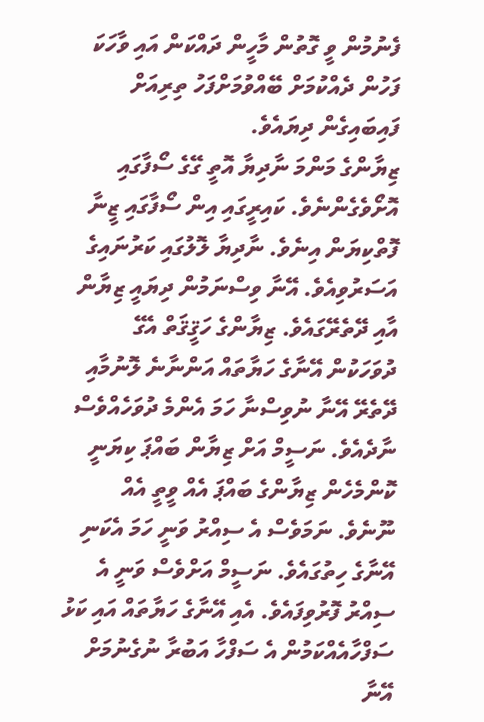ފެނުމުން ވީ ގޮތުން މާހީން ދައްކަން އައި ވާހަކަ ފަހުން ދެއްކުމަށް ބޭއްވުމަށްފަހު ތިރިއަށް ފައިބައިގެން ދިޔައެވެ.
ޒިޔާންގެ މަންމަ ނާދިޔާ އޮތީ ގޭގެ ސޯފާގައި އޮށޯވެގެންނެވެ. ކައިރީގައި އިން ސޯފާގައި ޒީނާ ފޮތްކިޔަން އިނެވެ. ނާދިޔާ ލޮލުގައި ކަރުނައިގެ އަސަރުވިއެވެ. އޭނާ ވިސްނަމުން ދިޔައީ ޒިޔާން އާއި ދޭތެރޭގައެވެ. ޒިޔާންގެ ހަޤީޤަތް އެގޭ ދުވަހަކުން އޭނާގެ ހަޔާތައް އަންނާނެ ލޮނުމާއި ދޭތެރޭ އޭނާ ނުވިސްނާ ހަމަ އެންމެ ދުވަހެއްވެސް ނާދެއެވެ. ނަސީމް އަށް ޒިޔާން ބައްޕަ ކިޔަނީ ކޮންމެހެން ޒިޔާންގެ ބައްޕަ އެއް ވީތީ އެއް ނޫނެވެ. ނަމަވެސް އެ ސިއްރު ވަނީ ހަމަ އެކަނި އޭނާގެ ހިތުގައެވެ. ނަސީމް އަށްވެސް ވަނީ އެ ސިއްރު ފޮރުވިފައެވެ. އެއި އޭނާގެ ހަޔާތައް އައި ކަޅު ސަފްހާއެއްކަމުން އެ ސަފްހާ އަބުރާ ނުގެނުމަށް އޭނާ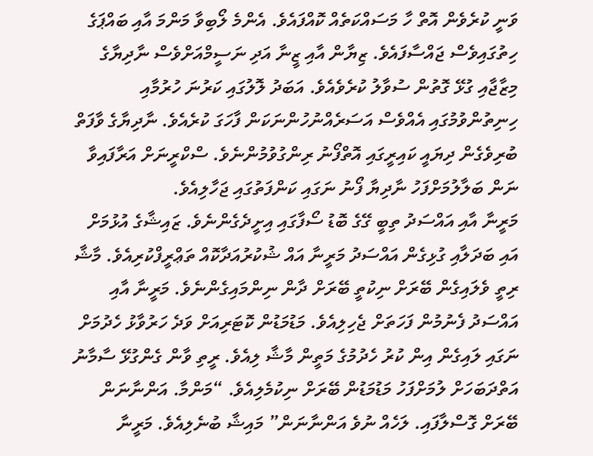ވަނީ ކުރެވެން އޮތް ހާ މަސައްކަތެއް ކޮއްފައެވެ. އެންމެ ލޯބިވާ މަންމަ އާއި ބައްޕަގެ ހިތުގައިވެސް ޖައްސާފައެވެ. ޒިޔާން އާއި ޒީނާ އަދި ނަސީމްއަށްވެސް ނާދިޔާގެ މިޒާޖާއި ގުޅޭ ގޮތުން ސުވާލު ކުރެވެއެވެ. އަބަދު ލޮލުގައި ކަރުނަ ހުރުމާއި ހިނިތުންވުމުގައި އެއްވެސް އަސަރެއްނުހުންނަކަން ފާހަގަ ކުރެއެވެ. ނާދިޔާގެ ވާފަތް ބުރިވެގެން ދިޔައީ ކައިރީގައި އޮތްފޯނު ރިންގުވުމުންނެވެ. ސްކްރީނަށް އަރާފައިވާ ނަން ބަލާލުމަށްފަހު ނާދިޔާ ފޯނު ނަގައި ކަންފަތުގައި ޖަހާލިއެވެ.
މަރީނާ އާއި އައްސަދު ތިބީ ގޭގެ ބޮޑު ސޯފާގައި އިށީދެގެންނެވެ. ޒައިޝާގެ އުޅުމަށް އައި ބަދަލާއި ގުޅިގެން އައްސަދު މަރީނާ އައް ޝުކުރުއަދާކޮއް ތަޢްރީފްކުރިއެވެ. މާޝާ ރިތީ ވެލައިގެން ބޭރަށް ނިކުތީ ބޭރަށް ދާން ނިންމައިގެންނެވެ. މަރީނާ އާއި އައްސަދު ފެނުމުން ފަހަތަށް ޖެހިލިއެވެ. މަޑުމަޑުން ކޮޓަރިއަށް ވަދެ ހަރުވާޅު ހެދުމަށް ނަގައި ލައިގެން އިން ކުރު ހެދުމުގެ މަތީން މާޝާ ލިއެވެ. ރީތި ވާން ގެންގުޅޭ ސާމާނު އަތްދަބަހަށް ލުމަށްފަހު މަޑުމަޑުން ބޭރަށް ނިކުމެލިއެވެ. “މަންމާ. އަންނާނަން ބޭރަށް ގޮސްލާފައި. ލަހެއް ނުވެ އަންނާނަން” މައިޝާ ބުނެލިއެވެ. މަރީނާ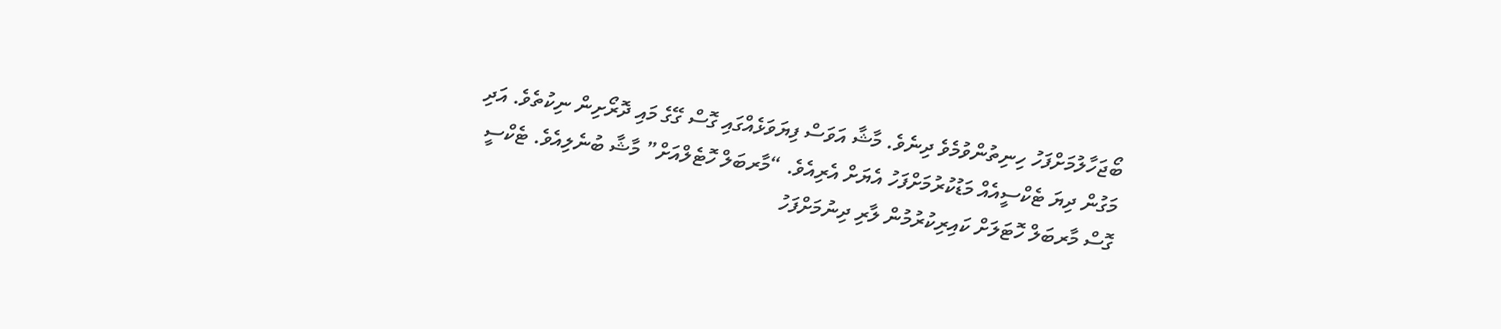ބޯޖަހާލުމަށްފަހު ހިނިތުންވުމެވެ ދިނެވެ. މާޝާ އަވަސް ފިޔަވަޅެއްގައި ގޮސް ގޭގެ މައި ދޮރޯށިން ނިކުތެވެ. އަދި މަގުން ދިޔަ ޓެކްސީއެއް މަޑުކުރުމަށްފަހު އެޔަށް އެރިއެވެ. “މާރބަލް ހޮޓެލްއަށް” މާޝާ ބުނެލިއެވެ. ޓެކްސީ ގޮސް މާރބަލް ހޮޓަލަށް ކައިރިކުރުމުން ލާރި ދިނުމަށްފަހު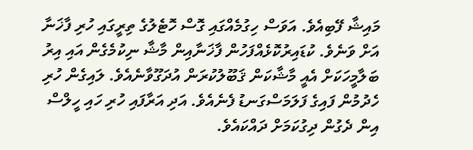މައިޝާ ފޭބިއެވެ. އަވަސް ހިގުމެއްގައި ގޮސް ހޮޓެލުގެ ތިރީގައި ހުރި ފާޚަނާ އަށް ވަނެވެ. ކުޑައިރުކޮޅެއްފަހުން ފާޚަނާއިން މާޝާ ނިކުމެގެން އައި އިރު ބަލާމީހަކަށް އެއީ މާޝާކަން ޤަބޫލުކުރަން އުދަގޫވާނެއެވެ. ލައިގެން ހުރި ހެދުމުން ފައިގެ ފަލަމަސްގަނޑު ފެނެއެވެ. އަދި އަރާފައި ހުރި ހައި ހީލްސް އިން ދެގުން ދިގުކަމަށް ދައްކައެވެ.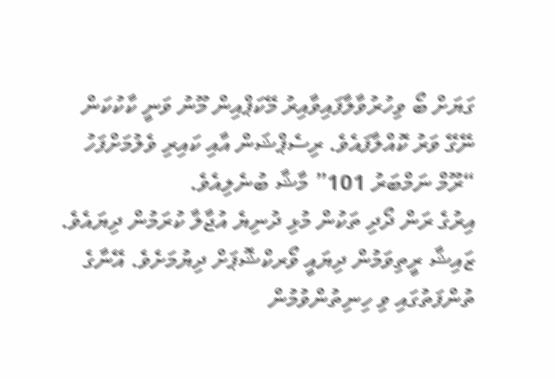ގަޔަށް ބޯ ވިހުރުވާލާފައިވާއިރު މޭކަޕްއިން މޫނު ވަނީ ކާކުކަން ނޭގޭ ވަރު ކޮއްލާފައެވެ. ރިސެޕްޝަން އާއި ކައިރި ވެލުމަށްފަހު “ރޫމް ނަމްބަރު 101” މާޝާ ބުނެލިއެވެ.
އިރުގެ ރަން ދޯދި ތަކުން މުޅި ދުނިޔެ އުޖާލާ ކުރަމުން ދިޔައެވެ. ޒައިޝާ ރީތިވަމުން ދިޔައީ ވޯރކްޝޮޕަށް ދިޔުމަށެވެ. އޭނާގެ ތުންފަތުގައި ވި ހިނިތުންވުމުން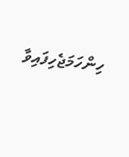ހިންހަމަޖެހިފައިވާ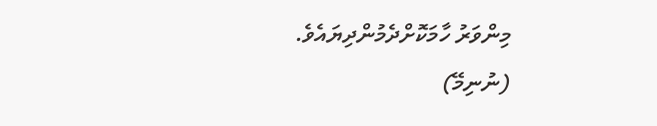މިންވަރު ހާމަކޮށްދެމުންދިޔައެވެ.
(ނުނިމޭ)